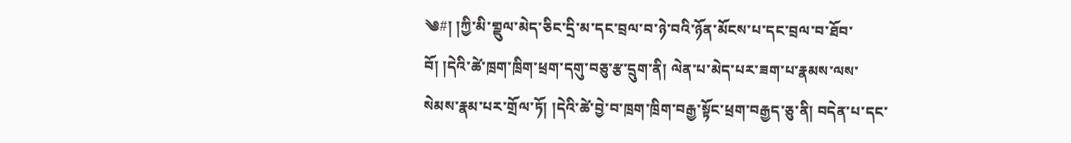༄#། །ཀྱི་མི་གྲྡུལ་མེད་ཅིང་དྲི་མ་དང་བྲལ་བ་ཉེ་བའི་ཉོན་མོངས་པ་དང་བྲལ་བ་ཐོབ་བོ། །དེའི་ཚེ་ཁྲག་ཁྲིག་ཕྲག་དགུ་བཅུ་རྩ་དྲུག་ནི། ལེན་པ་མེད་པར་ཟག་པ་རྣམས་ལས་སེམས་རྣམ་པར་གྲོལ་ཏོ། །དེའི་ཚེ་བྱེ་བ་ཁྲག་ཁྲིག་བརྒྱ་སྟོང་ཕྲག་བརྒྱད་ཅུ་ནི། བདེན་པ་དང་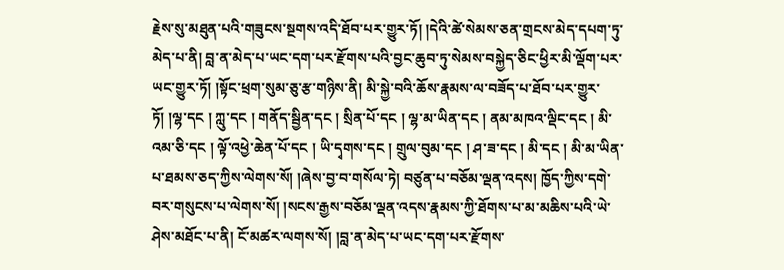རྗེས་སུ་མཐུན་པའི་གཟུངས་སྔགས་འདི་ཐོབ་པར་གྱུར་ཏོ། །དེའི་ཚེ་སེམས་ཅན་གྲངས་མེད་དཔག་ཏུ་མེད་པ་ནི། བླ་ན་མེད་པ་ཡང་དག་པར་རྫོགས་པའི་བྱང་ཆུབ་ཏུ་སེམས་བསྐྱེད་ཅིང་ཕྱིར་མི་ལྡོག་པར་ཡང་གྱུར་ཏོ། །སྟོང་ཕྲག་སུམ་ཅུ་རྩ་གཉིས་ནི། མི་སྐྱེ་བའི་ཆོས་རྣམས་ལ་བཟོད་པ་ཐོབ་པར་གྱུར་ཏོ། །ལྷ་དང ། ཀླུ་དང ། གནོད་སྦྱིན་དང ། སྲིན་པོ་དང ། ལྷ་མ་ཡིན་དང ། ནམ་མཁའ་ལྡིང་དང ། མི་འམ་ཅི་དང ། ལྟོ་འཕྱེ་ཆེན་པོ་དང ། ཡི་དྭགས་དང ། གྲུལ་བུམ་དང ། ཤ་ཟ་དང ། མི་དང ། མི་མ་ཡིན་པ་ཐམས་ཅད་ཀྱིས་ལེགས་སོ། །ཞེས་བྱ་བ་གསོལ་ཏེ། བཙུན་པ་བཅོམ་ལྡན་འདས། ཁྱོད་ཀྱིས་དགེ་བར་གསུངས་པ་ལེགས་སོ། །སངས་རྒྱས་བཅོམ་ལྡན་འདས་རྣམས་ཀྱི་ཐོགས་པ་མ་མཆིས་པའི་ཡེ་ཤེས་མཐོང་པ་ནི། ངོ་མཚར་ལགས་སོ། །བླ་ན་མེད་པ་ཡང་དག་པར་རྫོགས་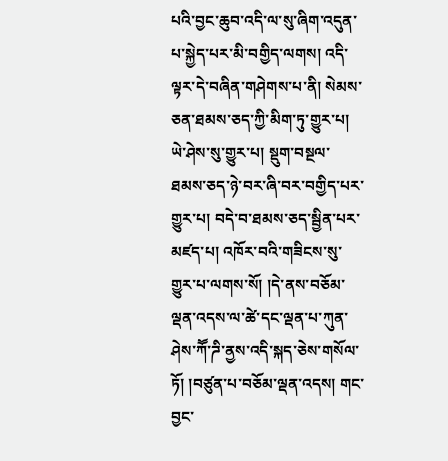པའི་བྱང་ཆུབ་འདི་ལ་སུ་ཞིག་འདུན་པ་སྐྱེད་པར་མི་བགྱིད་ལགས། འདི་ལྟར་དེ་བཞིན་གཤེགས་པ་ནི། སེམས་ཅན་ཐམས་ཅད་ཀྱི་མིག་ཏུ་གྱུར་པ། ཡེ་ཤེས་སུ་གྱུར་པ། སྡུག་བསྔལ་
ཐམས་ཅད་ཉེ་བར་ཞི་བར་བགྱིད་པར་གྱུར་པ། བདེ་བ་ཐམས་ཅད་སྦྱིན་པར་མཛད་པ། འཁོར་བའི་གཟིངས་སུ་གྱུར་པ་ལགས་སོ། །དེ་ནས་བཅོམ་ལྡན་འདས་ལ་ཚེ་དང་ལྡན་པ་ཀུན་ཤེས་ཀཽ་ཌི་ནྱས་འདི་སྐད་ཅེས་གསོལ་ཏོ། །བཙུན་པ་བཅོམ་ལྡན་འདས། གང་བྱང་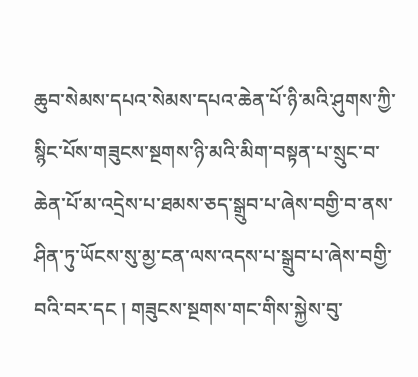ཆུབ་སེམས་དཔའ་སེམས་དཔའ་ཆེན་པོ་ཉི་མའི་ཤུགས་ཀྱི་སྙིང་པོས་གཟུངས་སྔགས་ཉི་མའི་མིག་བསྟན་པ་སྲུང་བ་ཆེན་པོ་མ་འདྲེས་པ་ཐམས་ཅད་སྒྲུབ་པ་ཞེས་བགྱི་བ་ནས་ཤིན་ཏུ་ཡོངས་སུ་མྱ་ངན་ལས་འདས་པ་སྒྲུབ་པ་ཞེས་བགྱི་བའི་བར་དང ། གཟུངས་སྔགས་གང་གིས་སྐྱེས་བུ་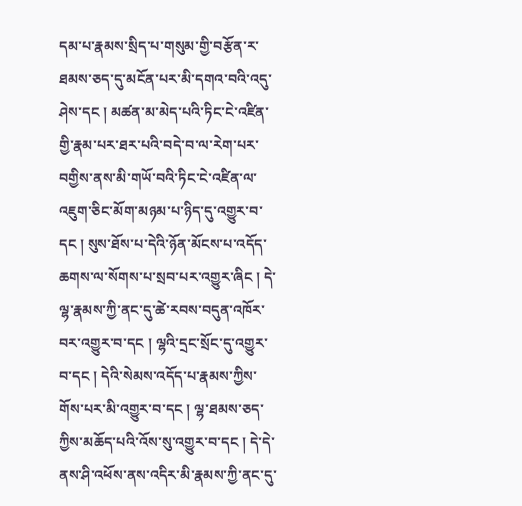དམ་པ་རྣམས་སྲིད་པ་གསུམ་གྱི་བརྩོན་ར་ཐམས་ཅད་དུ་མངོན་པར་མི་དགའ་བའི་འདུ་ཤེས་དང ། མཚན་མ་མེད་པའི་ཏིང་ངེ་འཛིན་གྱི་རྣམ་པར་ཐར་པའི་བདེ་བ་ལ་རེག་པར་བགྱིས་ནས་མི་གཡོ་བའི་ཏིང་ངེ་འཛིན་ལ་འཇུག་ཅིང་མོག་མཉམ་པ་ཉིད་དུ་འགྱུར་བ་དང ། སུས་ཐོས་པ་དེའི་ཉོན་མོངས་པ་འདོད་ཆགས་ལ་སོགས་པ་སྲབ་པར་འགྱུར་ཞིང ། དེ་ལྷ་རྣམས་ཀྱི་ནང་དུ་ཚེ་རབས་བདུན་འཁོར་བར་འགྱུར་བ་དང ། ལྷའི་དྲང་སྲོང་དུ་འགྱུར་བ་དང ། དེའི་སེམས་འདོད་པ་རྣམས་ཀྱིས་གོས་པར་མི་འགྱུར་བ་དང ། ལྷ་ཐམས་ཅད་ཀྱིས་མཆོད་པའི་འོས་སུ་འགྱུར་བ་དང ། དེ་དེ་ནས་ཤི་འཕོས་ནས་འདིར་མི་རྣམས་ཀྱི་ནང་དུ་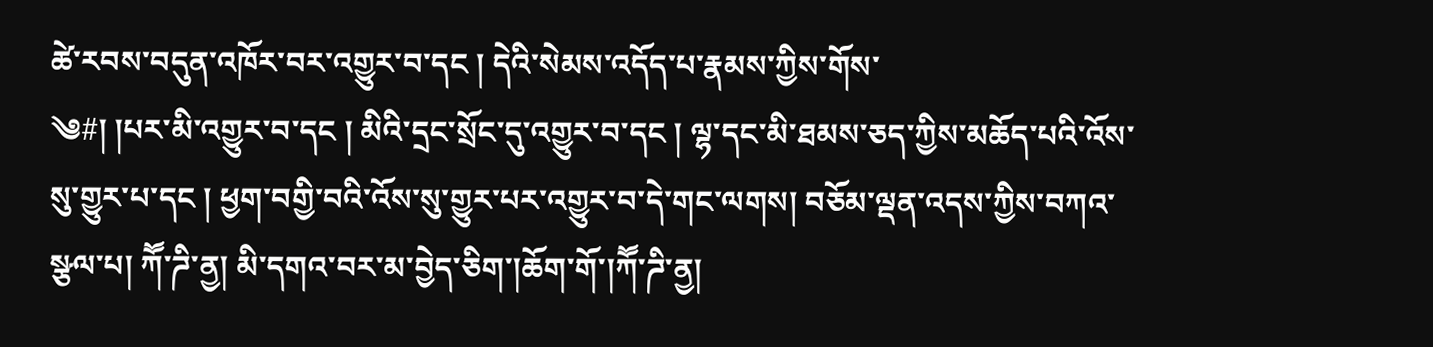ཚེ་རབས་བདུན་འཁོར་བར་འགྱུར་བ་དང ། དེའི་སེམས་འདོད་པ་རྣམས་ཀྱིས་གོས་
༄#། །པར་མི་འགྱུར་བ་དང ། མིའི་དྲང་སྲོང་དུ་འགྱུར་བ་དང ། ལྷ་དང་མི་ཐམས་ཅད་ཀྱིས་མཆོད་པའི་འོས་སུ་གྱུར་པ་དང ། ཕྱག་བགྱི་བའི་འོས་སུ་གྱུར་པར་འགྱུར་བ་དེ་གང་ལགས། བཅོམ་ལྡན་འདས་ཀྱིས་བཀའ་སྩལ་པ། ཀཽ་ཌི་ནྱ། མི་དགའ་བར་མ་བྱེད་ཅིག་།ཆོག་གོ་།ཀཽ་ཌི་ནྱ།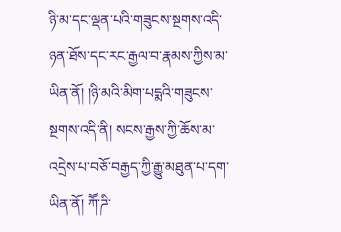ཉི་མ་དང་ལྡན་པའི་གཟུངས་སྔགས་འདི་ཉན་ཐོས་དང་རང་རྒྱལ་བ་རྣམས་ཀྱིས་མ་ཡིན་ནོ། །ཉི་མའི་མིག་པདྨའི་གཟུངས་སྔགས་འདི་ནི། སངས་རྒྱས་ཀྱི་ཆོས་མ་འདྲེས་པ་བཅོ་བརྒྱད་ཀྱི་རྒྱུ་མཐུན་པ་དག་ཡིན་ནོ། ཀཽ་ཌི་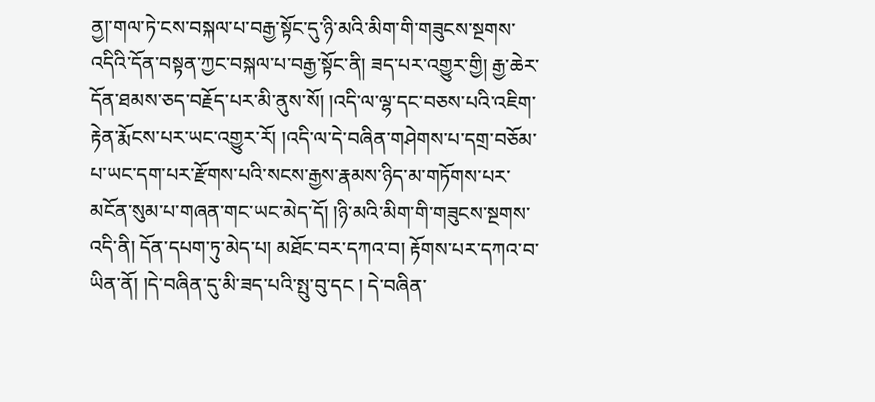ནྱ།་གལ་ཏེ་ངས་བསྐལ་པ་བརྒྱ་སྟོང་དུ་ཉི་མའི་མིག་གི་གཟུངས་སྔགས་འདིའི་དོན་བསྟན་ཀྱང་བསྐལ་པ་བརྒྱ་སྟོང་ནི། ཟད་པར་འགྱུར་གྱི། རྒྱ་ཆེར་དོན་ཐམས་ཅད་བརྗོད་པར་མི་ནུས་སོ། །འདི་ལ་ལྷ་དང་བཅས་པའི་འཇིག་རྟེན་རྨོངས་པར་ཡང་འགྱུར་རོ། །འདི་ལ་དེ་བཞིན་གཤེགས་པ་དགྲ་བཅོམ་པ་ཡང་དག་པར་རྫོགས་པའི་སངས་རྒྱས་རྣམས་ཉིད་མ་གཏོགས་པར་མངོན་སུམ་པ་གཞན་གང་ཡང་མེད་དོ། །ཉི་མའི་མིག་གི་གཟུངས་སྔགས་འདི་ནི། དོན་དཔག་ཏུ་མེད་པ། མཐོང་བར་དཀའ་བ། རྟོགས་པར་དཀའ་བ་ཡིན་ནོ། །དེ་བཞིན་དུ་མི་ཟད་པའི་སྤུ་བུ་དང ། དེ་བཞིན་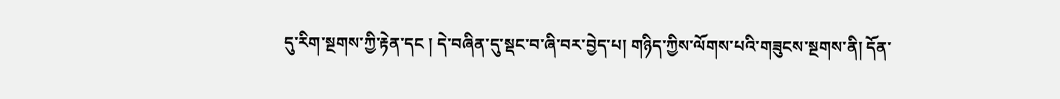དུ་རིག་སྔགས་ཀྱི་རྟེན་དང ། དེ་བཞིན་དུ་སྡང་བ་ཞི་བར་བྱེད་པ། གཉིད་ཀྱིས་ལོགས་པའི་གཟུངས་སྔགས་ནི། དོན་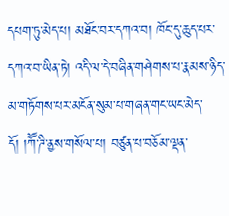དཔག་ཏུ་མེད་པ། མཐོང་བར་དཀའ་བ། ཁོང་དུ་ཆུད་པར་དཀའ་བ་ཡིན་ཏེ། འདི་ལ་དེ་བཞིན་གཤེགས་པ་རྣམས་ཉིད་མ་གཏོགས་པར་མངོན་སུམ་པ་གཞན་གང་ཡང་མེད་དོ། །ཀཽ་ཌི་ནྱས་གསོལ་པ། བཙུན་པ་བཅོམ་ལྡན་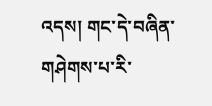འདས། གང་དེ་བཞིན་གཤེགས་པ་རི་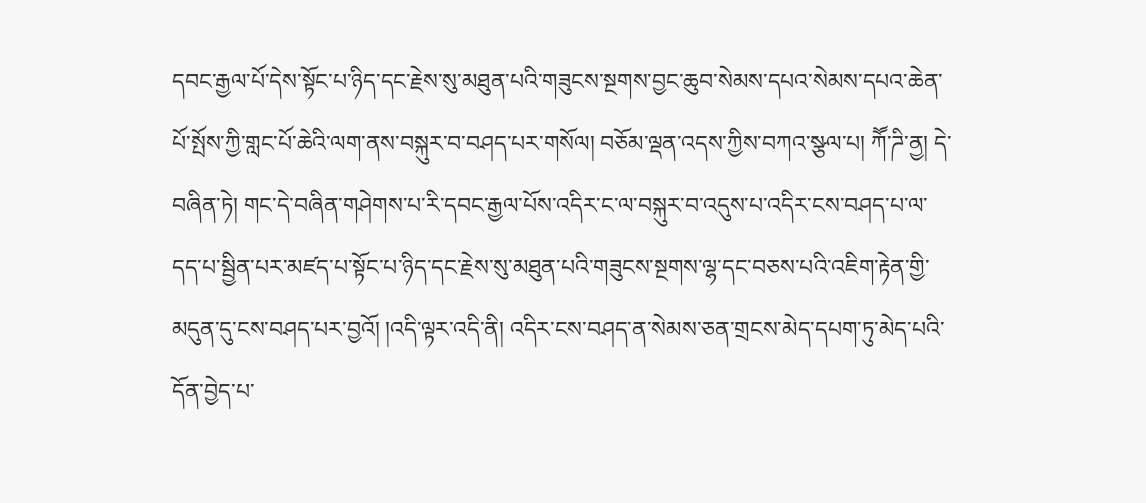དབང་རྒྱལ་པོ་དེས་སྟོང་པ་ཉིད་དང་རྗེས་སུ་མཐུན་པའི་གཟུངས་སྔགས་བྱང་ཆུབ་སེམས་དཔའ་སེམས་དཔའ་ཆེན་པོ་སྤོས་ཀྱི་གླང་པོ་ཆེའི་ལག་ནས་བསྐུར་བ་བཤད་པར་གསོལ། བཅོམ་ལྡན་འདས་ཀྱིས་བཀའ་སྩལ་པ། ཀཽ་ཌི་ནྱ། དེ་བཞིན་ཏེ། གང་དེ་བཞིན་གཤེགས་པ་རི་དབང་རྒྱལ་པོས་འདིར་ང་ལ་བསྐུར་བ་འདུས་པ་འདིར་ངས་བཤད་པ་ལ་དད་པ་སྦྱིན་པར་མཛད་པ་སྟོང་པ་ཉིད་དང་རྗེས་སུ་མཐུན་པའི་གཟུངས་སྔགས་ལྷ་དང་བཅས་པའི་འཇིག་རྟེན་གྱི་མདུན་དུ་ངས་བཤད་པར་བྱའོ། །འདི་ལྟར་འདི་ནི། འདིར་ངས་བཤད་ན་སེམས་ཅན་གྲངས་མེད་དཔག་ཏུ་མེད་པའི་དོན་བྱེད་པ་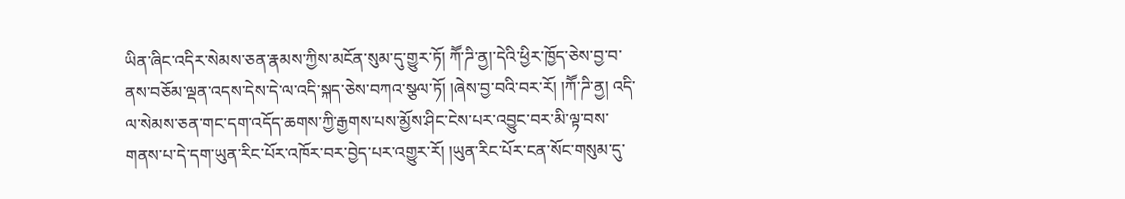ཡིན་ཞིང་འདིར་སེམས་ཅན་རྣམས་ཀྱིས་མངོན་སུམ་དུ་གྱུར་ཏོ། ཀཽ་ཌི་ནྱ།་དེའི་ཕྱིར་ཁྱོད་ཅེས་བྱ་བ་ནས་བཅོམ་ལྡན་འདས་དེས་དེ་ལ་འདི་སྐད་ཅེས་བཀའ་སྩལ་ཏོ། །ཞེས་བྱ་བའི་བར་རོ། །ཀཽ་ཌི་ནྱ། འདི་ལ་སེམས་ཅན་གང་དག་འདོད་ཆགས་ཀྱི་རྒྱགས་པས་མྱོས་ཤིང་ངེས་པར་འབྱུང་བར་མི་ལྟ་བས་གནས་པ་དེ་དག་ཡུན་རིང་པོར་འཁོར་བར་བྱེད་པར་འགྱུར་རོ། །ཡུན་རིང་པོར་ངན་སོང་གསུམ་དུ་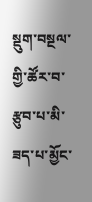སྡུག་བསྔལ་གྱི་ཚོར་བ་རྩུབ་པ་མི་ཟད་པ་མྱོང་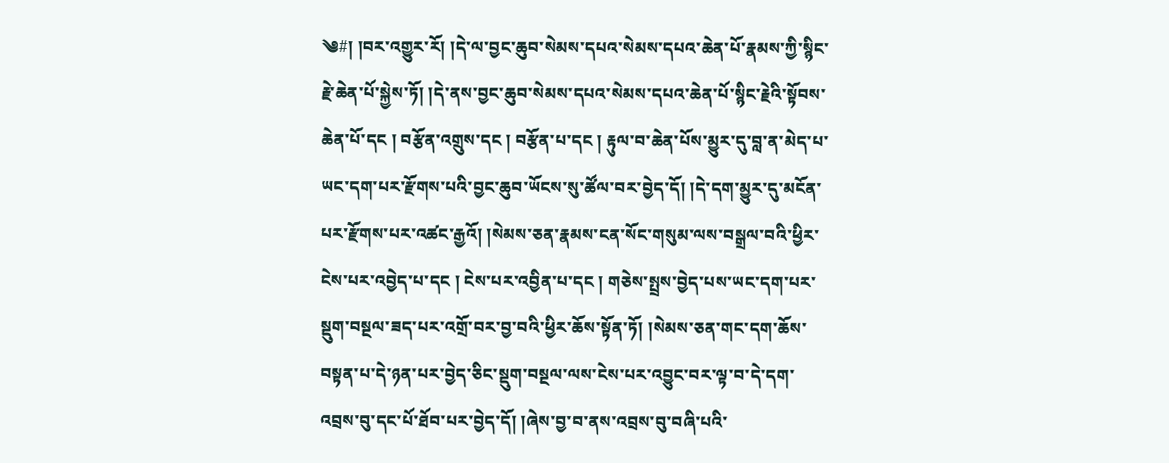༄#། །བར་འགྱུར་རོ། །དེ་ལ་བྱང་ཆུབ་སེམས་དཔའ་སེམས་དཔའ་ཆེན་པོ་རྣམས་ཀྱི་སྙིང་རྗེ་ཆེན་པོ་སྐྱེས་ཏོ། །དེ་ནས་བྱང་ཆུབ་སེམས་དཔའ་སེམས་དཔའ་ཆེན་པོ་སྙིང་རྗེའི་སྟོབས་ཆེན་པོ་དང ། བརྩོན་འགྲུས་དང ། བརྩོན་པ་དང ། རྟུལ་བ་ཆེན་པོས་མྱུར་དུ་བླ་ན་མེད་པ་ཡང་དག་པར་རྫོགས་པའི་བྱང་ཆུབ་ཡོངས་སུ་ཚོལ་བར་བྱེད་དོ། །དེ་དག་མྱུར་དུ་མངོན་པར་རྫོགས་པར་འཚང་རྒྱའོ། །སེམས་ཅན་རྣམས་ངན་སོང་གསུམ་ལས་བསྒྲལ་བའི་ཕྱིར་ངེས་པར་འབྱེད་པ་དང ། ངེས་པར་འབྱིན་པ་དང ། གཅེས་སྤྲས་བྱེད་པས་ཡང་དག་པར་སྡུག་བསྔལ་ཟད་པར་འགྲོ་བར་བྱ་བའི་ཕྱིར་ཆོས་སྟོན་ཏོ། །སེམས་ཅན་གང་དག་ཆོས་བསྟན་པ་དེ་ཉན་པར་བྱེད་ཅིང་སྡུག་བསྔལ་ལས་ངེས་པར་འབྱུང་བར་ལྟ་བ་དེ་དག་འབྲས་བུ་དང་པོ་ཐོབ་པར་བྱེད་དོ། །ཞེས་བྱ་བ་ནས་འབྲས་བུ་བཞི་པའི་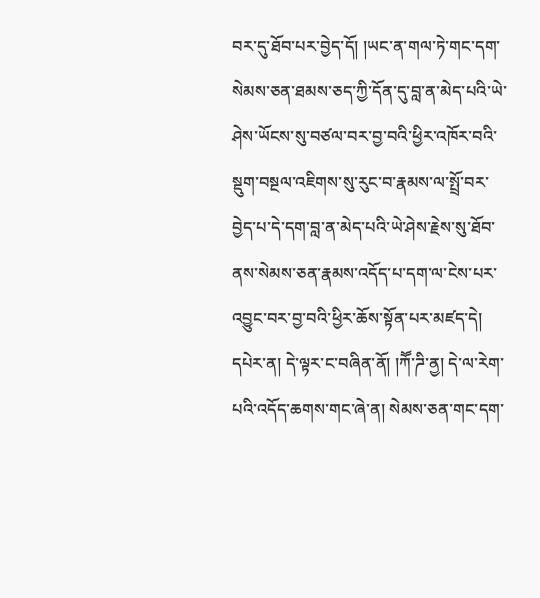བར་དུ་ཐོབ་པར་བྱེད་དོ། །ཡང་ན་གལ་ཏེ་གང་དག་སེམས་ཅན་ཐམས་ཅད་ཀྱི་དོན་དུ་བླ་ན་མེད་པའི་ཡེ་ཤེས་ཡོངས་སུ་བཙལ་བར་བྱ་བའི་ཕྱིར་འཁོར་བའི་སྡུག་བསྔལ་འཇིགས་སུ་རུང་བ་རྣམས་ལ་སྤྲོ་བར་བྱེད་པ་དེ་དག་བླ་ན་མེད་པའི་ཡེ་ཤེས་རྗེས་སུ་ཐོབ་ནས་སེམས་ཅན་རྣམས་འདོད་པ་དག་ལ་ངེས་པར་འབྱུང་བར་བྱ་བའི་ཕྱིར་ཆོས་སྟོན་པར་མཛད་དེ། དཔེར་ན། དེ་ལྟར་ང་བཞིན་ནོ། །ཀཽ་ཌི་ནྱ། དེ་ལ་རེག་པའི་འདོད་ཆགས་གང་ཞེ་ན། སེམས་ཅན་གང་དག་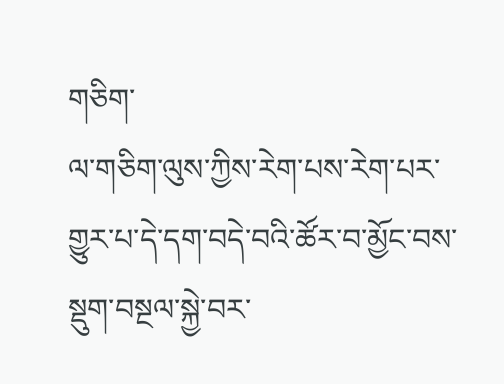གཅིག་
ལ་གཅིག་ལུས་ཀྱིས་རེག་པས་རེག་པར་གྱུར་པ་དེ་དག་བདེ་བའི་ཚོར་བ་མྱོང་བས་སྡུག་བསྔལ་སྐྱེ་བར་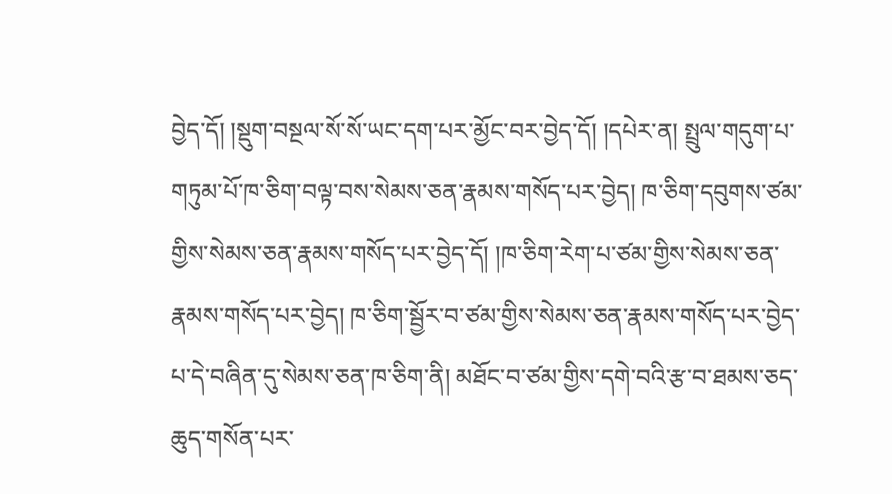བྱེད་དོ། །སྡུག་བསྔལ་སོ་སོ་ཡང་དག་པར་མྱོང་བར་བྱེད་དོ། །དཔེར་ན། སྤྲུལ་གདུག་པ་གཏུམ་པོ་ཁ་ཅིག་བལྟ་བས་སེམས་ཅན་རྣམས་གསོད་པར་བྱེད། ཁ་ཅིག་དབུགས་ཙམ་གྱིས་སེམས་ཅན་རྣམས་གསོད་པར་བྱེད་དོ། །ཁ་ཅིག་རེག་པ་ཙམ་གྱིས་སེམས་ཅན་རྣམས་གསོད་པར་བྱེད། ཁ་ཅིག་སྦྱོར་བ་ཙམ་གྱིས་སེམས་ཅན་རྣམས་གསོད་པར་བྱེད་པ་དེ་བཞིན་དུ་སེམས་ཅན་ཁ་ཅིག་ནི། མཐོང་བ་ཙམ་གྱིས་དགེ་བའི་རྩ་བ་ཐམས་ཅད་ཆུད་གསོན་པར་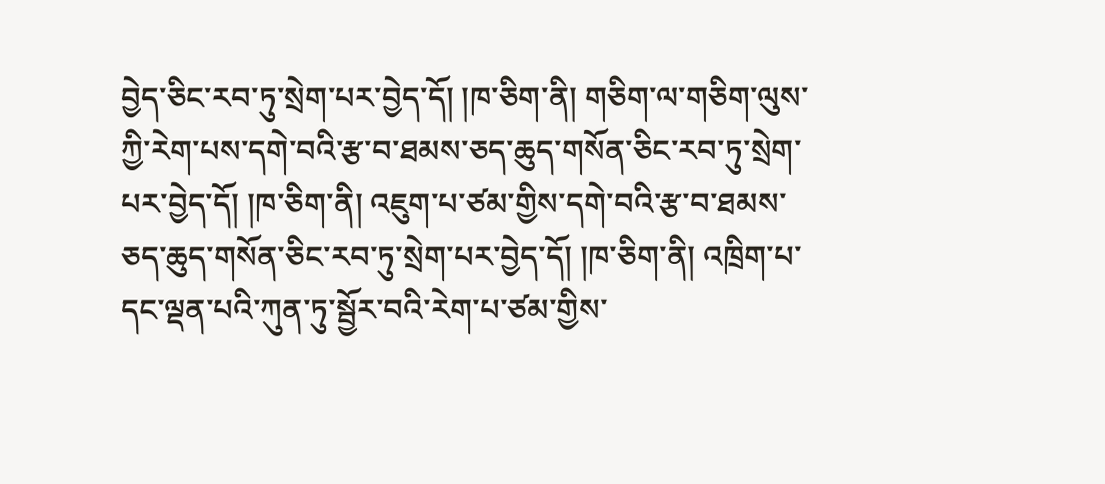བྱེད་ཅིང་རབ་ཏུ་སྲེག་པར་བྱེད་དོ། །ཁ་ཅིག་ནི། གཅིག་ལ་གཅིག་ལུས་ཀྱི་རེག་པས་དགེ་བའི་རྩ་བ་ཐམས་ཅད་ཆུད་གསོན་ཅིང་རབ་ཏུ་སྲེག་པར་བྱེད་དོ། །ཁ་ཅིག་ནི། འཇུག་པ་ཙམ་གྱིས་དགེ་བའི་རྩ་བ་ཐམས་ཅད་ཆུད་གསོན་ཅིང་རབ་ཏུ་སྲེག་པར་བྱེད་དོ། །ཁ་ཅིག་ནི། འཁྲིག་པ་དང་ལྡན་པའི་ཀུན་ཏུ་སྦྱོར་བའི་རེག་པ་ཙམ་གྱིས་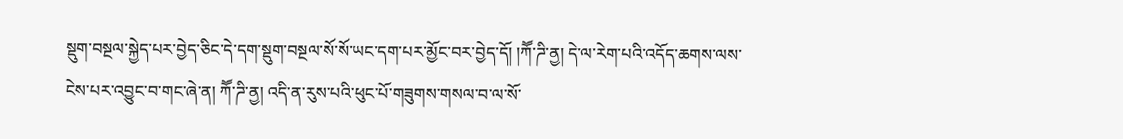སྡུག་བསྔལ་སྐྱེད་པར་བྱེད་ཅིང་དེ་དག་སྡུག་བསྔལ་སོ་སོ་ཡང་དག་པར་མྱོང་བར་བྱེད་དོ། །ཀཽ་ཌི་ནྱ། དེ་ལ་རེག་པའི་འདོད་ཆགས་ལས་ངེས་པར་འབྱུང་བ་གང་ཞེ་ན། ཀཽ་ཌི་ནྱ། འདི་ན་རུས་པའི་ཕུང་པོ་གཟུགས་གསལ་བ་ལ་སོ་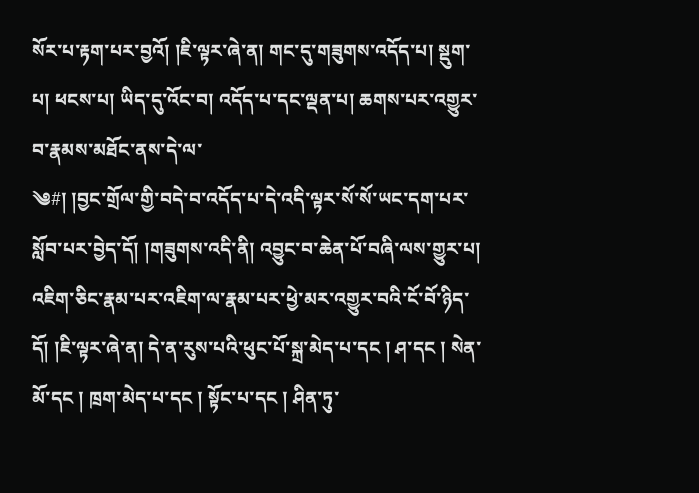སོར་པ་རྟག་པར་བྱའོ། །ཇི་ལྟར་ཞེ་ན། གང་དུ་གཟུགས་འདོད་པ། སྡུག་པ། ཕངས་པ། ཡིད་དུ་འོང་བ། འདོད་པ་དང་ལྡན་པ། ཆགས་པར་འགྱུར་བ་རྣམས་མཐོང་ནས་དེ་ལ་
༄#། །བྱང་གྲོལ་གྱི་བདེ་བ་འདོད་པ་དེ་འདི་ལྟར་སོ་སོ་ཡང་དག་པར་སློབ་པར་བྱེད་དོ། །གཟུགས་འདི་ནི། འབྱུང་བ་ཆེན་པོ་བཞི་ལས་གྱུར་པ། འཇིག་ཅིང་རྣམ་པར་འཇིག་ལ་རྣམ་པར་ཕྱེ་མར་འགྱུར་བའི་ངོ་བོ་ཉིད་དོ། །ཇི་ལྟར་ཞེ་ན། དེ་ན་རུས་པའི་ཕུང་པོ་སྐྲ་མེད་པ་དང ། ཤ་དང ། སེན་མོ་དང ། ཁྲག་མེད་པ་དང ། སྟོང་པ་དང ། ཤིན་ཏུ་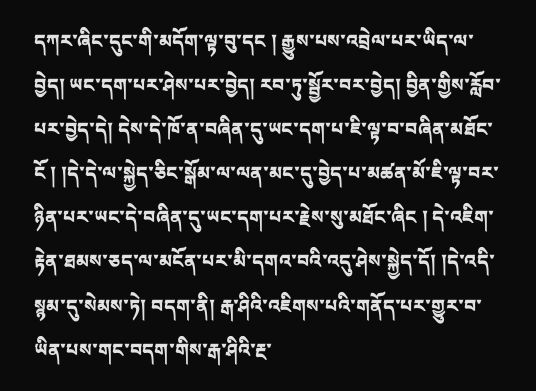དཀར་ཞིང་དུང་གི་མདོག་ལྟ་བུ་དང ། རྒྱུས་པས་འབྲེལ་པར་ཡིད་ལ་བྱེད། ཡང་དག་པར་ཤེས་པར་བྱེད། རབ་ཏུ་སྦྱོར་བར་བྱེད། བྱིན་གྱིས་རློབ་པར་བྱེད་དེ། དེས་དེ་ཁོ་ན་བཞིན་དུ་ཡང་དག་པ་ཇི་ལྟ་བ་བཞིན་མཐོང་ངོ ། །དེ་དེ་ལ་སྐྱེད་ཅིང་སྒོམ་ལ་ལན་མང་དུ་བྱེད་པ་མཚན་མོ་ཇི་ལྟ་བར་ཉིན་པར་ཡང་དེ་བཞིན་དུ་ཡང་དག་པར་རྗེས་སུ་མཐོང་ཞིང ། དེ་འཇིག་རྟེན་ཐམས་ཅད་ལ་མངོན་པར་མི་དགའ་བའི་འདུ་ཤེས་སྐྱེད་དོ། །དེ་འདི་སྙམ་དུ་སེམས་ཏེ། བདག་ནི། རྒ་ཤིའི་འཇིགས་པའི་གནོད་པར་གྱུར་བ་ཡིན་པས་གང་བདག་གིས་རྒ་ཤིའི་རྔ་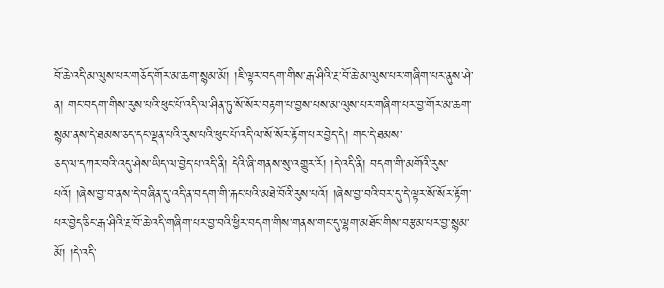བོ་ཆེ་འདི་མ་ལུས་པར་གཅོད་གོར་མ་ཆག་སྙམ་མོ། །ཇི་ལྟར་བདག་གིས་རྒ་ཤིའི་རྔ་བོ་ཆེ་མ་ལུས་པར་གཞིག་པར་ནུས་ཤེ་ན། གང་བདག་གིས་རུས་པའི་ཕུང་པོ་འདི་ལ་ཤིན་ཏུ་སོ་སོར་བརྟག་པ་བྱས་པས་མ་ལུས་པར་གཞིག་པར་བྱ་གོར་མ་ཆག་སྙམ་ནས་དེ་ཐམས་ཅད་དང་ལྡན་པའི་རུས་པའི་ཕུང་པོ་འདི་ལ་སོ་སོར་རྟོག་པར་བྱེད་དེ། གང་དེ་ཐམས་
ཅད་ལ་དཀར་བའི་འདུ་ཤེས་ཡིད་ལ་བྱེད་པ་འདི་ནི། དེའི་ཞི་གནས་སུ་འགྱུར་རོ། །དེ་འདི་ནི། བདག་གི་མགོའི་རུས་པའོ། །ཞེས་བྱ་བ་ནས་དེ་བཞིན་དུ་འདི་ན་བདག་གི་རྐང་པའི་མཐེ་བོའི་རུས་པའོ། །ཞེས་བྱ་བའི་བར་དུ་དེ་ལྟར་སོ་སོར་རྟོག་པར་བྱེད་ཅིང་རྒ་ཤིའི་རྔ་བོ་ཆེ་འདི་གཞིག་པར་བྱ་བའི་ཕྱིར་བདག་གིས་གནས་གང་དུ་ལྷག་མཐོང་གིས་བརྩམ་པར་བྱ་སྙམ་མོ། །དེ་འདི་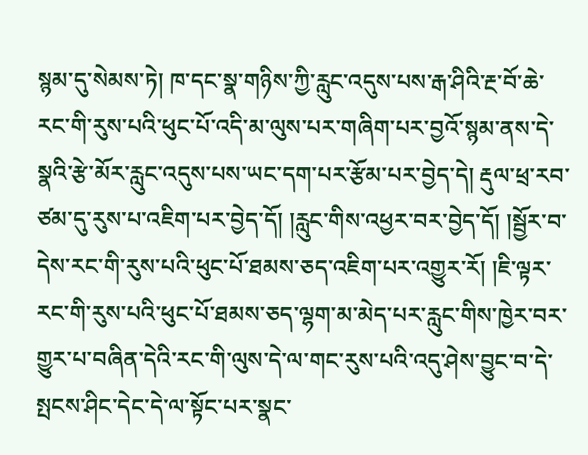སྙམ་དུ་སེམས་ཏེ། ཁ་དང་སྣ་གཉིས་ཀྱི་རླུང་འདུས་པས་རྒ་ཤིའི་རྔ་བོ་ཆེ་རང་གི་རུས་པའི་ཕུང་པོ་འདི་མ་ལུས་པར་གཞིག་པར་བྱའོ་སྙམ་ནས་དེ་སྣའི་རྩེ་མོར་རླུང་འདུས་པས་ཡང་དག་པར་རྩོམ་པར་བྱེད་དེ། རྡུལ་ཕྲ་རབ་ཙམ་དུ་རུས་པ་འཇིག་པར་བྱེད་དོ། །རླུང་གིས་འཕྱར་བར་བྱེད་དོ། །སྦྱོར་བ་དེས་རང་གི་རུས་པའི་ཕུང་པོ་ཐམས་ཅད་འཇིག་པར་འགྱུར་རོ། །ཇི་ལྟར་རང་གི་རུས་པའི་ཕུང་པོ་ཐམས་ཅད་ལྷག་མ་མེད་པར་རླུང་གིས་ཁྱེར་བར་གྱུར་པ་བཞིན་དེའི་རང་གི་ལུས་དེ་ལ་གང་རུས་པའི་འདུ་ཤེས་བྱུང་བ་དེ་སྤངས་ཤིང་དེང་དེ་ལ་སྟོང་པར་སྣང་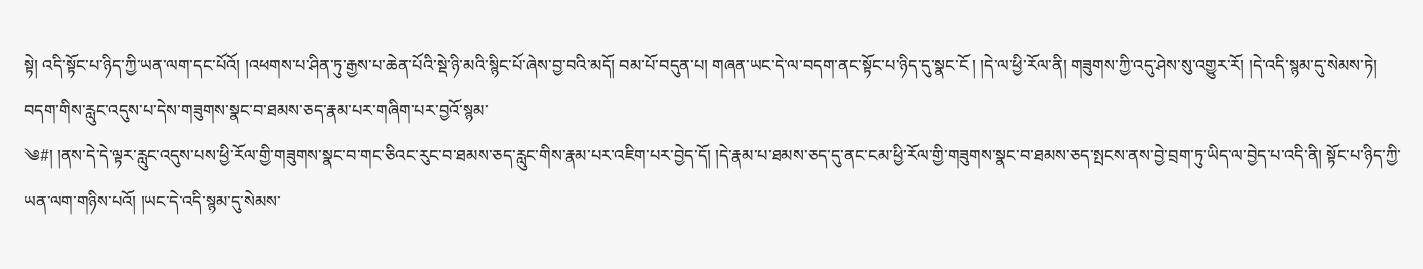སྟེ། འདི་སྟོང་པ་ཉིད་ཀྱི་ཡན་ལག་དང་པོའོ། །འཕགས་པ་ཤིན་ཏུ་རྒྱས་པ་ཆེན་པོའི་སྡེ་ཉི་མའི་སྙིང་པོ་ཞེས་བྱ་བའི་མདོ། བམ་པོ་བདུན་པ། གཞན་ཡང་དེ་ལ་བདག་ནང་སྟོང་པ་ཉིད་དུ་སྣང་ངོ ། །དེ་ལ་ཕྱི་རོལ་ནི། གཟུགས་ཀྱི་འདུ་ཤེས་སུ་འགྱུར་རོ། །དེ་འདི་སྙམ་དུ་སེམས་ཏེ། བདག་གིས་རླུང་འདུས་པ་དེས་གཟུགས་སྣང་བ་ཐམས་ཅད་རྣམ་པར་གཞིག་པར་བྱའོ་སྙམ་
༄#། །ནས་དེ་དེ་ལྟར་རླུང་འདུས་པས་ཕྱི་རོལ་གྱི་གཟུགས་སྣང་བ་གང་ཅིའང་རུང་བ་ཐམས་ཅད་རླུང་གིས་རྣམ་པར་འཇིག་པར་བྱེད་དོ། །དེ་རྣམ་པ་ཐམས་ཅད་དུ་ནང་ངམ་ཕྱི་རོལ་གྱི་གཟུགས་སྣང་བ་ཐམས་ཅད་སྤངས་ནས་བྱེ་བྲག་ཏུ་ཡིད་ལ་བྱེད་པ་འདི་ནི། སྟོང་པ་ཉིད་ཀྱི་ཡན་ལག་གཉིས་པའོ། །ཡང་དེ་འདི་སྙམ་དུ་སེམས་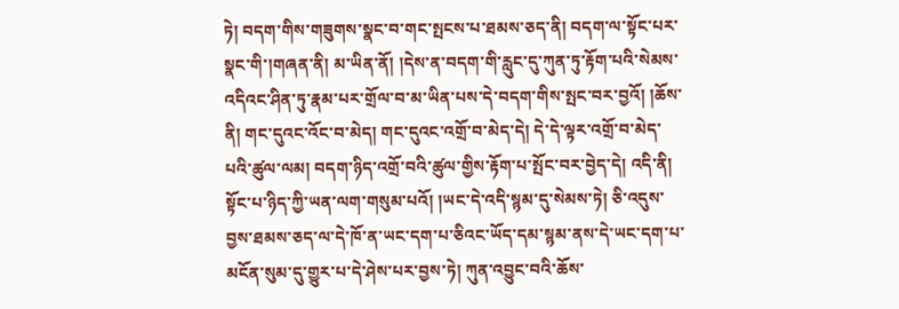ཏེ། བདག་གིས་གཟུགས་སྣང་བ་གང་སྤངས་པ་ཐམས་ཅད་ནི། བདག་ལ་སྟོང་པར་སྣང་གི་།གཞན་ནི། མ་ཡིན་ནོ། །དེས་ན་བདག་གི་རླུང་དུ་ཀུན་ཏུ་རྟོག་པའི་སེམས་འདིའང་ཤིན་ཏུ་རྣམ་པར་གྲོལ་བ་མ་ཡིན་པས་དེ་བདག་གིས་སྤང་བར་བྱའོ། །ཆོས་ནི། གང་དུའང་འོང་བ་མེད། གང་དུའང་འགྲོ་བ་མེད་དེ། དེ་དེ་ལྟར་འགྲོ་བ་མེད་པའི་ཚུལ་ལམ། བདག་ཉིད་འགྲོ་བའི་ཚུལ་གྱིས་རྟོག་པ་སྤོང་བར་བྱེད་དེ། འདི་ནི། སྟོང་པ་ཉིད་ཀྱི་ཡན་ལག་གསུམ་པའོ། །ཡང་དེ་འདི་སྙམ་དུ་སེམས་ཏེ། ཅི་འདུས་བྱས་ཐམས་ཅད་ལ་དེ་ཁོ་ན་ཡང་དག་པ་ཅིའང་ཡོད་དམ་སྙམ་ནས་དེ་ཡང་དག་པ་མངོན་སུམ་དུ་གྱུར་པ་དེ་ཤེས་པར་བྱས་ཏེ། ཀུན་འབྱུང་བའི་ཆོས་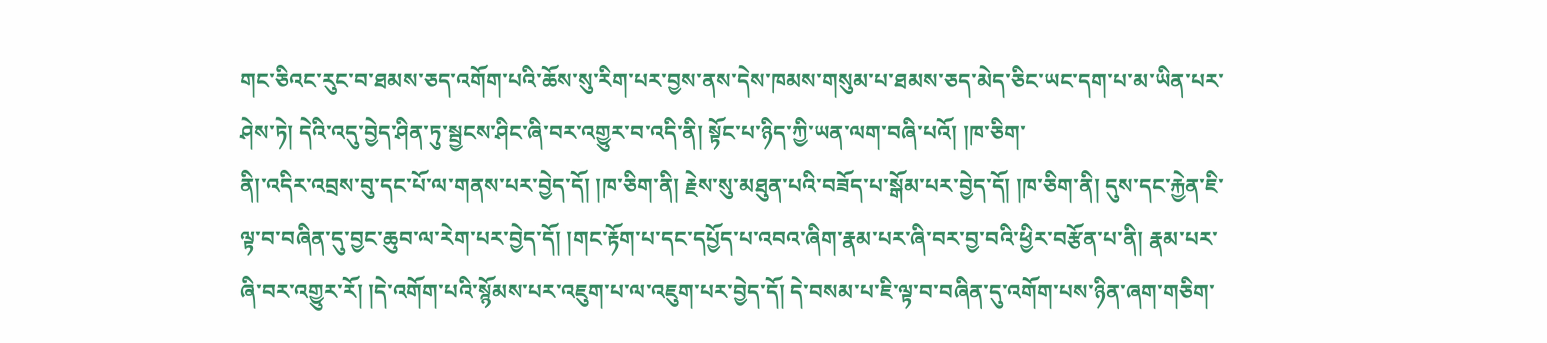གང་ཅིའང་རུང་བ་ཐམས་ཅད་འགོག་པའི་ཆོས་སུ་རིག་པར་བྱས་ནས་དེས་ཁམས་གསུམ་པ་ཐམས་ཅད་མེད་ཅིང་ཡང་དག་པ་མ་ཡིན་པར་ཤེས་ཏེ། དེའི་འདུ་བྱེད་ཤིན་ཏུ་སྦྱངས་ཤིང་ཞི་བར་འགྱུར་བ་འདི་ནི། སྟོང་པ་ཉིད་ཀྱི་ཡན་ལག་བཞི་པའོ། །ཁ་ཅིག་
ནི།་འདིར་འབྲས་བུ་དང་པོ་ལ་གནས་པར་བྱེད་དོ། །ཁ་ཅིག་ནི། རྗེས་སུ་མཐུན་པའི་བཟོད་པ་སྒོམ་པར་བྱེད་དོ། །ཁ་ཅིག་ནི། དུས་དང་རྐྱེན་ཇི་ལྟ་བ་བཞིན་དུ་བྱང་ཆུབ་ལ་རེག་པར་བྱེད་དོ། །གང་རྟོག་པ་དང་དཔྱོད་པ་འབའ་ཞིག་རྣམ་པར་ཞི་བར་བྱ་བའི་ཕྱིར་བརྩོན་པ་ནི། རྣམ་པར་ཞི་བར་འགྱུར་རོ། །དེ་འགོག་པའི་སྙོམས་པར་འཇུག་པ་ལ་འཇུག་པར་བྱེད་དོ། དེ་བསམ་པ་ཇི་ལྟ་བ་བཞིན་དུ་འགོག་པས་ཉིན་ཞག་གཅིག་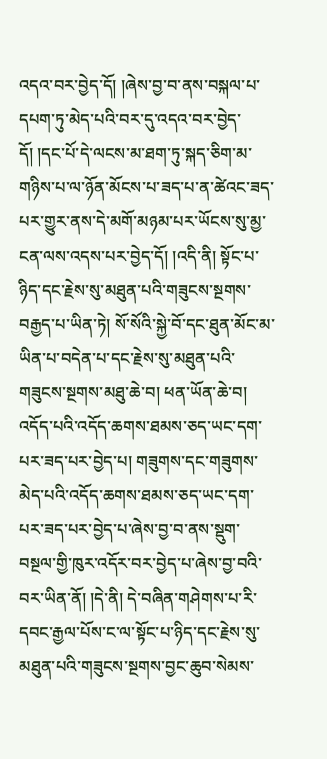འདའ་བར་བྱེད་དོ། །ཞེས་བྱ་བ་ནས་བསྐལ་པ་དཔག་ཏུ་མེད་པའི་བར་དུ་འདའ་བར་བྱེད་དོ། །དང་པོ་དེ་ལངས་མ་ཐག་ཏུ་སྐད་ཅིག་མ་གཉིས་པ་ལ་ཉོན་མོངས་པ་ཟད་པ་ན་ཚེའང་ཟད་པར་གྱུར་ནས་དེ་མགོ་མཉམ་པར་ཡོངས་སུ་མྱ་ངན་ལས་འདས་པར་བྱེད་དོ། །འདི་ནི། སྟོང་པ་ཉིད་དང་རྗེས་སུ་མཐུན་པའི་གཟུངས་སྔགས་བརྒྱད་པ་ཡིན་ཏེ། སོ་སོའི་སྐྱེ་བོ་དང་ཐུན་མོང་མ་ཡིན་པ་བདེན་པ་དང་རྗེས་སུ་མཐུན་པའི་གཟུངས་སྔགས་མཐུ་ཆེ་བ། ཕན་ཡོན་ཆེ་བ། འདོད་པའི་འདོད་ཆགས་ཐམས་ཅད་ཡང་དག་པར་ཟད་པར་བྱེད་པ། གཟུགས་དང་གཟུགས་མེད་པའི་འདོད་ཆགས་ཐམས་ཅད་ཡང་དག་པར་ཟད་པར་བྱེད་པ་ཞེས་བྱ་བ་ནས་སྡུག་བསྔལ་གྱི་ཁུར་འདོར་བར་བྱེད་པ་ཞེས་བྱ་བའི་བར་ཡིན་ནོ། །དེ་ནི། དེ་བཞིན་གཤེགས་པ་རི་དབང་རྒྱལ་པོས་ང་ལ་སྟོང་པ་ཉིད་དང་རྗེས་སུ་མཐུན་པའི་གཟུངས་སྔགས་བྱང་ཆུབ་སེམས་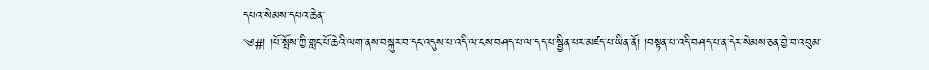དཔའ་སེམས་དཔའ་ཆེན་
༄#། །པོ་སྤོས་ཀྱི་གླང་པོ་ཆེའི་ལག་ནས་བསྐུར་བ་དང་འདུས་པ་འདི་ལ་ངས་བཤད་པ་ལ་དད་པ་སྦྱིན་པར་མཛད་པ་ཡིན་ནོ། །བསྟན་པ་འདི་བཤད་པ་ན་དེར་སེམས་ཅན་བྱེ་བ་འབུམ་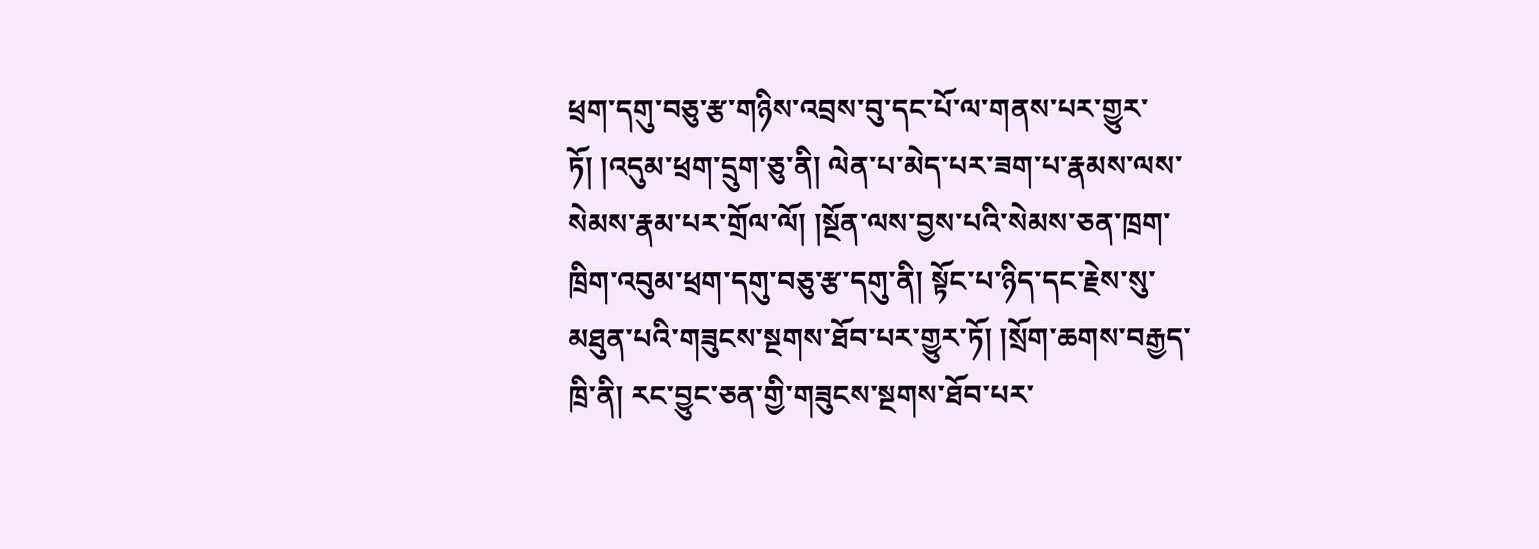ཕྲག་དགུ་བཅུ་རྩ་གཉིས་འབྲས་བུ་དང་པོ་ལ་གནས་པར་གྱུར་ཏོ། །འདུམ་ཕྲག་དྲུག་ཅུ་ནི། ལེན་པ་མེད་པར་ཟག་པ་རྣམས་ལས་སེམས་རྣམ་པར་གྲོལ་ལོ། །སྔོན་ལས་བྱས་པའི་སེམས་ཅན་ཁྲག་ཁྲིག་འབུམ་ཕྲག་དགུ་བཅུ་རྩ་དགུ་ནི། སྟོང་པ་ཉིད་དང་རྗེས་སུ་མཐུན་པའི་གཟུངས་སྔགས་ཐོབ་པར་གྱུར་ཏོ། །སྲོག་ཆགས་བརྒྱད་ཁྲི་ནི། རང་བྱུང་ཅན་གྱི་གཟུངས་སྔགས་ཐོབ་པར་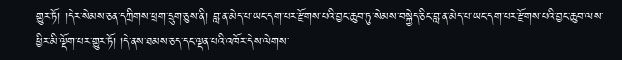གྱུར་ཏོ། །དེར་སེམས་ཅན་དཀྲིགས་ཕྲག་དྲུག་ཅུས་ནི། བླ་ན་མེད་པ་ཡང་དག་པར་རྫོགས་པའི་བྱང་ཆུབ་ཏུ་སེམས་བསྐྱེད་ཅིང་བླ་ན་མེད་པ་ཡང་དག་པར་རྫོགས་པའི་བྱང་ཆུབ་ལས་ཕྱིར་མི་ལྡོག་པར་གྱུར་ཏོ། །དེ་ནས་ཐམས་ཅད་དང་ལྡན་པའི་འཁོར་དེས་ལེགས་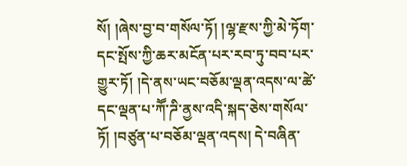སོ། །ཞེས་བྱ་བ་གསོལ་ཏོ། །ལྷ་རྫས་ཀྱི་མེ་ཏོག་དང་སྤོས་ཀྱི་ཆར་མངོན་པར་རབ་ཏུ་བབ་པར་གྱུར་ཏོ། །དེ་ནས་ཡང་བཅོམ་ལྡན་འདས་ལ་ཚེ་དང་ལྡན་པ་ཀཽ་ཌི་ནྱས་འདི་སྐད་ཅེས་གསོལ་ཏོ། །བཙུན་པ་བཅོམ་ལྡན་འདས། དེ་བཞིན་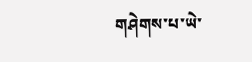གཤེགས་པ་ཡེ་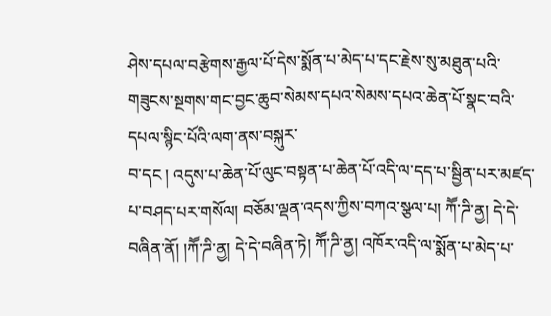ཤེས་དཔལ་བརྩེགས་རྒྱལ་པོ་དེས་སྨོན་པ་མེད་པ་དང་རྗེས་སུ་མཐུན་པའི་གཟུངས་སྔགས་གང་བྱང་ཆུབ་སེམས་དཔའ་སེམས་དཔའ་ཆེན་པོ་སྣང་བའི་དཔལ་སྙིང་པོའི་ལག་ནས་བསྐུར་
བ་དང ། འདུས་པ་ཆེན་པོ་ལུང་བསྟན་པ་ཆེན་པོ་འདི་ལ་དད་པ་སྦྱིན་པར་མཛད་པ་བཤད་པར་གསོལ། བཅོམ་ལྡན་འདས་ཀྱིས་བཀའ་སྩལ་པ། ཀཽ་ཌི་ནྱ། དེ་དེ་བཞིན་ནོ། །ཀཽ་ཌི་ནྱ། དེ་དེ་བཞིན་ཏེ། ཀཽ་ཌི་ནྱ། འཁོར་འདི་ལ་སྨོན་པ་མེད་པ་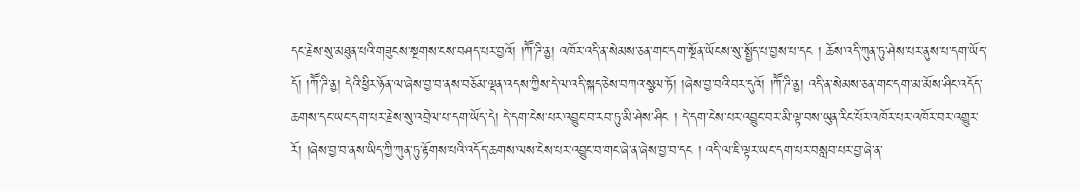དང་རྗེས་སུ་མཐུན་པའི་གཟུངས་སྔགས་ངས་བཤད་པར་བྱའོ། །ཀཽ་ཌི་ནྱ། འཁོར་འདི་ན་སེམས་ཅན་གང་དག་སྔོན་ཡོངས་སུ་སྤྱོད་པ་བྱས་པ་དང ། ཆོས་འདི་ཀུན་ཏུ་ཤེས་པར་ནུས་པ་དག་ཡོད་དོ། །ཀཽ་ཌི་ནྱ། དེའི་ཕྱིར་ཉོན་ལ་ཞེས་བྱ་བ་ནས་བཅོམ་ལྡན་འདས་ཀྱིས་དེ་ལ་འདི་སྐད་ཅེས་བཀའ་སྩལ་ཏོ། །ཞེས་བྱ་བའི་བར་དུའོ། །ཀཽ་ཌི་ནྱ། འདི་ན་སེམས་ཅན་གང་དག་མ་མོས་ཤིང་འདོད་ཆགས་དང་ཡང་དག་པར་རྗེས་སུ་འབྲེལ་པ་དག་ཡོད་དེ། དེ་དག་ངེས་པར་འབྱུང་བ་རབ་ཏུ་མི་ཤེས་ཤིང ། དེ་དག་ངེས་པར་འབྱུང་བར་མི་ལྟ་བས་ཡུན་རིང་པོར་འཁོར་པར་འཁོར་བར་འགྱུར་རོ། །ཞེས་བྱ་བ་ནས་ཡིད་ཀྱི་ཀུན་ཏུ་རྟོགས་པའི་འདོད་ཆགས་ལས་ངེས་པར་འབྱུང་བ་གང་ཞེ་ན་ཞེས་བྱ་བ་དང ། འདི་ལ་ཇི་ལྟར་ཡང་དག་པར་བསླབ་པར་བྱ་ཞེ་ན་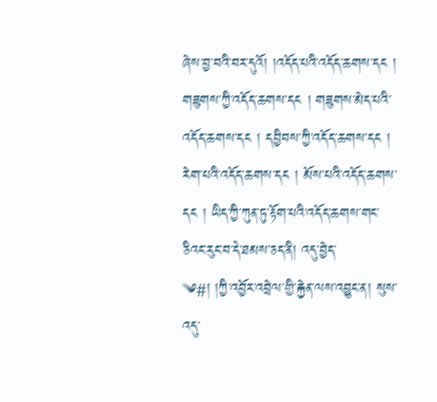ཞེས་བྱ་བའི་བར་དུའོ། །འདོད་པའི་འདོད་ཆགས་དང ། གཟུགས་ཀྱི་འདོད་ཆགས་དང ། གཟུགས་མེད་པའི་འདོད་ཆགས་དང ། དབྱིབས་ཀྱི་འདོད་ཆགས་དང ། རེག་པའི་འདོད་ཆགས་དང ། མོས་པའི་འདོད་ཆགས་དང ། ཡིད་ཀྱི་ཀུན་ཏུ་རྟོག་པའི་འདོད་ཆགས་གང་ཅིའང་རུང་བ་དེ་ཐམས་ཅད་ནི། འདུ་བྱེད་
༄#། །ཀྱི་འབྱོར་འབྲེལ་གྱི་རྐྱེན་ལས་འབྱུང་ན། སུས་འདུ་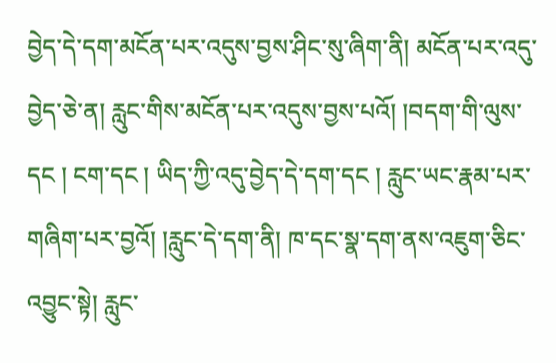བྱེད་དེ་དག་མངོན་པར་འདུས་བྱས་ཤིང་སུ་ཞིག་ནི། མངོན་པར་འདུ་བྱེད་ཅེ་ན། རླུང་གིས་མངོན་པར་འདུས་བྱས་པའོ། །བདག་གི་ལུས་དང ། ངག་དང ། ཡིད་ཀྱི་འདུ་བྱེད་དེ་དག་དང ། རླུང་ཡང་རྣམ་པར་གཞིག་པར་བྱའོ། །རླུང་དེ་དག་ནི། ཁ་དང་སྣ་དག་ནས་འཇུག་ཅིང་འབྱུང་སྟེ། རླུང་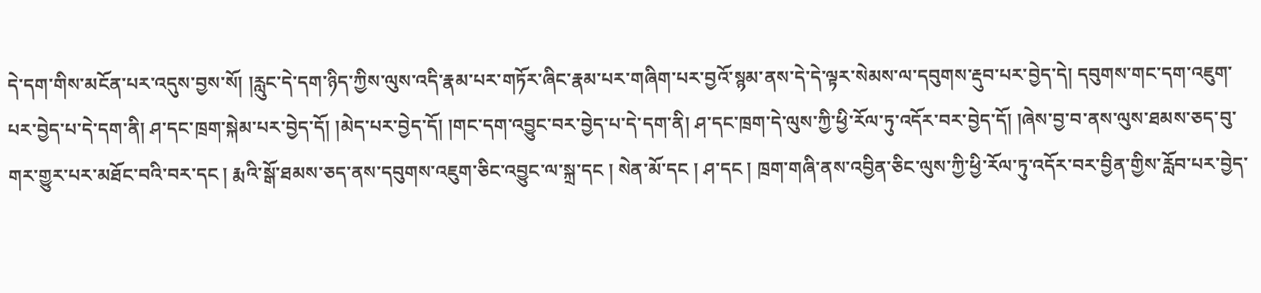དེ་དག་གིས་མངོན་པར་འདུས་བྱས་སོ། །རླུང་དེ་དག་ཉིད་ཀྱིས་ལུས་འདི་རྣམ་པར་གཏོར་ཞིང་རྣམ་པར་གཞིག་པར་བྱའོ་སྙམ་ནས་དེ་དེ་ལྟར་སེམས་ལ་དབུགས་རྡུབ་པར་བྱེད་དེ། དབུགས་གང་དག་འཇུག་པར་བྱེད་པ་དེ་དག་ནི། ཤ་དང་ཁྲག་སྐེམ་པར་བྱེད་དོ། །མེད་པར་བྱེད་དོ། །གང་དག་འབྱུང་བར་བྱེད་པ་དེ་དག་ནི། ཤ་དང་ཁྲག་དེ་ལུས་ཀྱི་ཕྱི་རོལ་ཏུ་འདོར་བར་བྱེད་དོ། །ཞེས་བྱ་བ་ནས་ལུས་ཐམས་ཅད་བུ་གར་གྱུར་པར་མཐོང་བའི་བར་དང ། རྨའི་སྒོ་ཐམས་ཅད་ནས་དབུགས་འཇུག་ཅིང་འབྱུང་ལ་སྐྲ་དང ། སེན་མོ་དང ། ཤ་དང ། ཁྲག་གཞི་ནས་འབྱིན་ཅིང་ལུས་ཀྱི་ཕྱི་རོལ་ཏུ་འདོར་བར་བྱིན་གྱིས་རློབ་པར་བྱེད་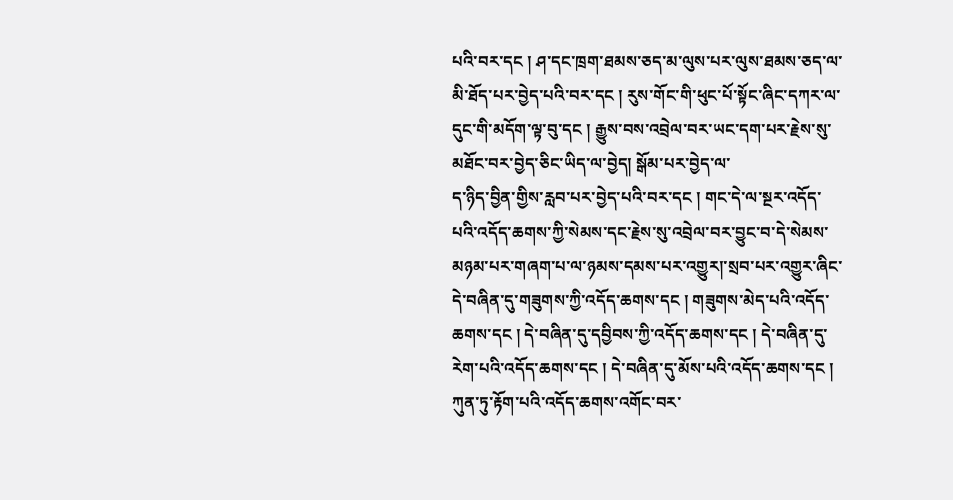པའི་བར་དང ། ཤ་དང་ཁྲག་ཐམས་ཅད་མ་ལུས་པར་ལུས་ཐམས་ཅད་ལ་མི་ཐོད་པར་བྱེད་པའི་བར་དང ། རུས་གོང་གི་ཕུང་པོ་སྟོང་ཞིང་དཀར་ལ་དུང་གི་མདོག་ལྟ་བུ་དང ། རྒྱུས་བས་འབྲེལ་བར་ཡང་དག་པར་རྗེས་སུ་མཐོང་བར་བྱེད་ཅིང་ཡིད་ལ་བྱེད། སྒོམ་པར་བྱེད་ལ་
ད་ཉིད་བྱིན་གྱིས་རླབ་པར་བྱེད་པའི་བར་དང ། གང་དེ་ལ་སྔར་འདོད་པའི་འདོད་ཆགས་ཀྱི་སེམས་དང་རྗེས་སུ་འབྲེལ་བར་བྱུང་བ་དེ་སེམས་མཉམ་པར་གཞག་པ་ལ་ཉམས་དམས་པར་འགྱུར།་སྲབ་པར་འགྱུར་ཞིང་དེ་བཞིན་དུ་གཟུགས་ཀྱི་འདོད་ཆགས་དང ། གཟུགས་མེད་པའི་འདོད་ཆགས་དང ། དེ་བཞིན་དུ་དབྱིབས་ཀྱི་འདོད་ཆགས་དང ། དེ་བཞིན་དུ་རེག་པའི་འདོད་ཆགས་དང ། དེ་བཞིན་དུ་མོས་པའི་འདོད་ཆགས་དང ། ཀུན་ཏུ་རྟོག་པའི་འདོད་ཆགས་འགོང་བར་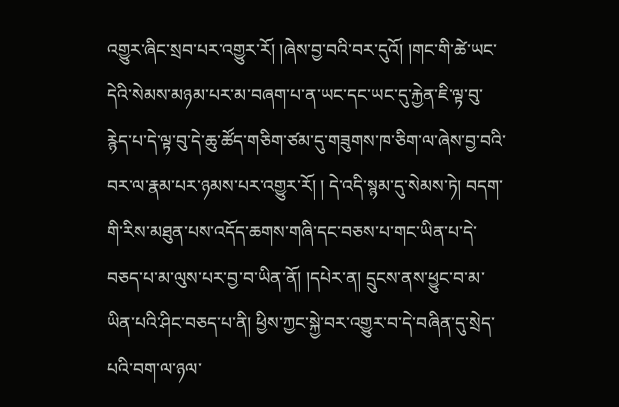འགྱུར་ཞིང་སྲབ་པར་འགྱུར་རོ། །ཞེས་བྱ་བའི་བར་དུའོ། །གང་གི་ཚེ་ཡང་དེའི་སེམས་མཉམ་པར་མ་བཞག་པ་ན་ཡང་དང་ཡང་དུ་རྐྱེན་ཇི་ལྟ་བུ་རྙེད་པ་དེ་ལྟ་བུ་དེ་ཆུ་ཚོད་གཅིག་ཙམ་དུ་གཟུགས་ཁ་ཅིག་ལ་ཞེས་བྱ་བའི་བར་ལ་རྣམ་པར་ཉམས་པར་འགྱུར་རོ། ། དེ་འདི་སྙམ་དུ་སེམས་ཏེ། བདག་གི་རིས་མཐུན་པས་འདོད་ཆགས་གཞི་དང་བཅས་པ་གང་ཡིན་པ་དེ་བཅད་པ་མ་ལུས་པར་བྱ་བ་ཡིན་ནོ། །དཔེར་ན། དྲུངས་ནས་ཕྱུང་བ་མ་ཡིན་པའི་ཤིང་བཅད་པ་ནི། ཕྱིས་ཀྱང་སྐྱེ་བར་འགྱུར་བ་དེ་བཞིན་དུ་སྲེད་པའི་བག་ལ་ཉལ་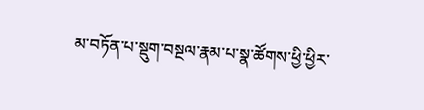མ་བཏོན་པ་སྡུག་བསྔལ་རྣམ་པ་སྣ་ཚོགས་ཕྱི་ཕྱིར་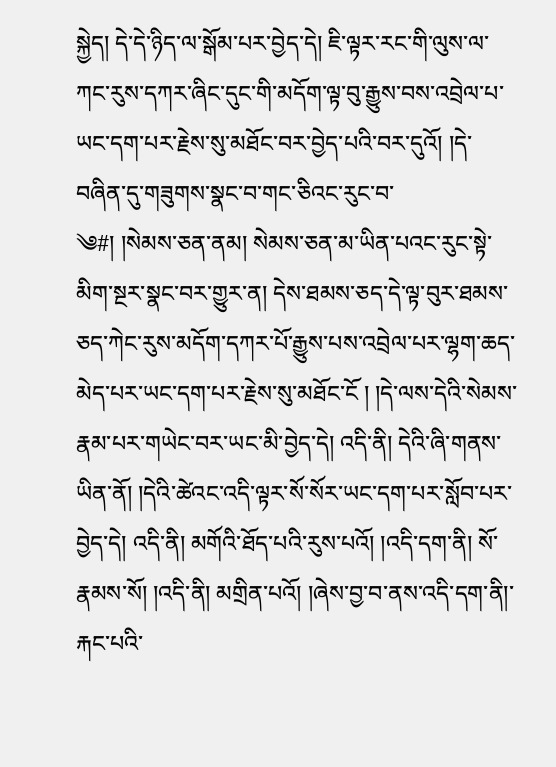སྐྱེད། དེ་དེ་ཉིད་ལ་སྒོམ་པར་བྱེད་དེ། ཇི་ལྟར་རང་གི་ལུས་ལ་ཀང་རུས་དཀར་ཞིང་དུང་གི་མདོག་ལྟ་བུ་རྒྱུས་བས་འབྲེལ་པ་ཡང་དག་པར་རྗེས་སུ་མཐོང་བར་བྱེད་པའི་བར་དུའོ། །དེ་བཞིན་དུ་གཟུགས་སྣང་བ་གང་ཅིའང་རུང་བ་
༄#། །སེམས་ཅན་ནམ། སེམས་ཅན་མ་ཡིན་པའང་རུང་སྟེ་མིག་སྔར་སྣང་བར་གྱུར་ན། དེས་ཐམས་ཅད་དེ་ལྟ་བུར་ཐམས་ཅད་ཀེང་རུས་མདོག་དཀར་པོ་རྒྱུས་པས་འབྲེལ་པར་ལྷག་ཆད་མེད་པར་ཡང་དག་པར་རྗེས་སུ་མཐོང་ངོ ། །དེ་ལས་དེའི་སེམས་རྣམ་པར་གཡེང་བར་ཡང་མི་བྱེད་དེ། འདི་ནི། དེའི་ཞི་གནས་ཡིན་ནོ། །དེའི་ཚེའང་འདི་ལྟར་སོ་སོར་ཡང་དག་པར་སློབ་པར་བྱེད་དེ། འདི་ནི། མགོའི་ཐོད་པའི་རུས་པའོ། །འདི་དག་ནི། སོ་རྣམས་སོ། །འདི་ནི། མགྲིན་པའོ། །ཞེས་བྱ་བ་ནས་འདི་དག་ནི།་རྐང་པའི་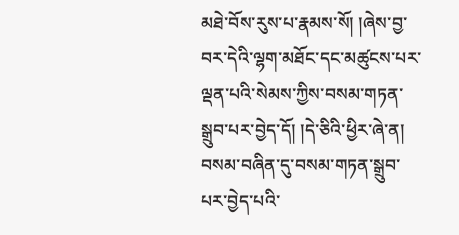མཐེ་བོས་རུས་པ་རྣམས་སོ། །ཞེས་བྱ་བར་དེའི་ལྷག་མཐོང་དང་མཚུངས་པར་ལྡན་པའི་སེམས་ཀྱིས་བསམ་གཏན་སྒྲུབ་པར་བྱེད་དོ། །དེ་ཅིའི་ཕྱིར་ཞེ་ན། བསམ་བཞིན་དུ་བསམ་གཏན་སྒྲུབ་པར་བྱེད་པའི་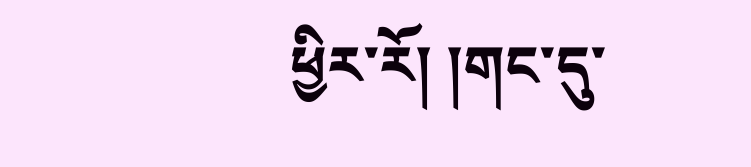ཕྱིར་རོ། །གང་དུ་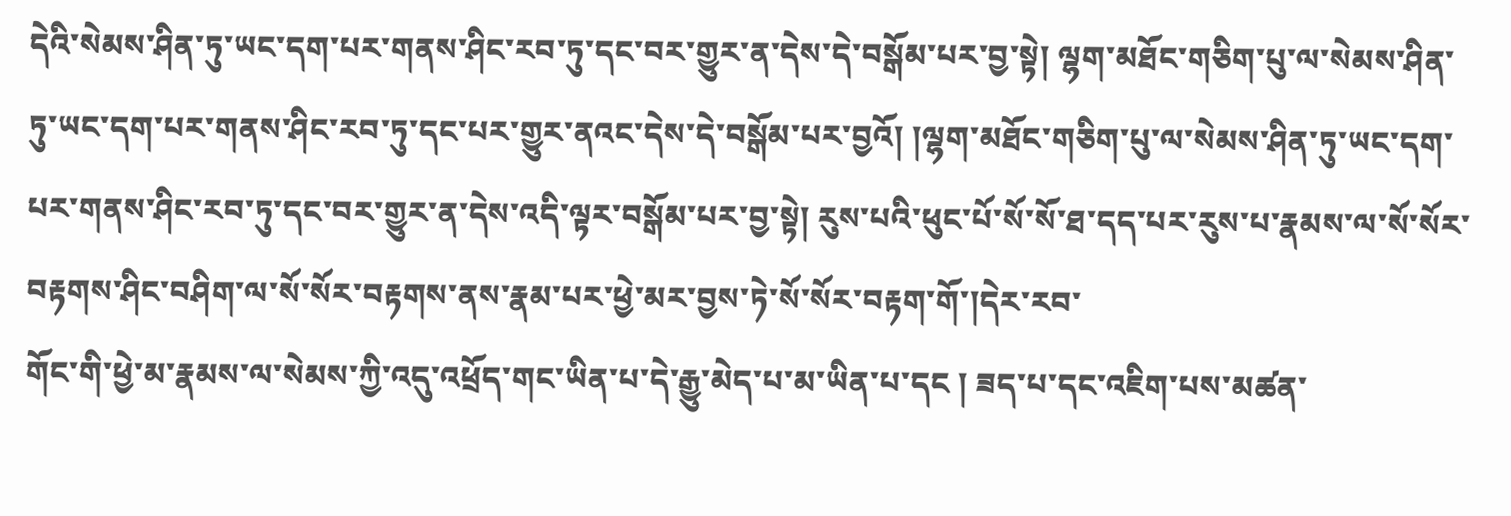དེའི་སེམས་ཤིན་ཏུ་ཡང་དག་པར་གནས་ཤིང་རབ་ཏུ་དང་བར་གྱུར་ན་དེས་དེ་བསྒོམ་པར་བྱ་སྟེ། ལྷག་མཐོང་གཅིག་པུ་ལ་སེམས་ཤིན་ཏུ་ཡང་དག་པར་གནས་ཤིང་རབ་ཏུ་དང་པར་གྱུར་ནའང་དེས་དེ་བསྒོམ་པར་བྱའོ། །ལྷག་མཐོང་གཅིག་པུ་ལ་སེམས་ཤིན་ཏུ་ཡང་དག་པར་གནས་ཤིང་རབ་ཏུ་དང་བར་གྱུར་ན་དེས་འདི་ལྟར་བསྒོམ་པར་བྱ་སྟེ། རུས་པའི་ཕུང་པོ་སོ་སོ་ཐ་དད་པར་རུས་པ་རྣམས་ལ་སོ་སོར་བརྟགས་ཤིང་བཤིག་ལ་སོ་སོར་བརྟགས་ནས་རྣམ་པར་ཕྱེ་མར་བྱས་ཏེ་སོ་སོར་བརྟག་གོ་།དེར་རབ་
གོང་གི་ཕྱེ་མ་རྣམས་ལ་སེམས་ཀྱི་འདུ་འཕྲོད་གང་ཡིན་པ་དེ་རྒྱུ་མེད་པ་མ་ཡིན་པ་དང ། ཟད་པ་དང་འཇིག་པས་མཚན་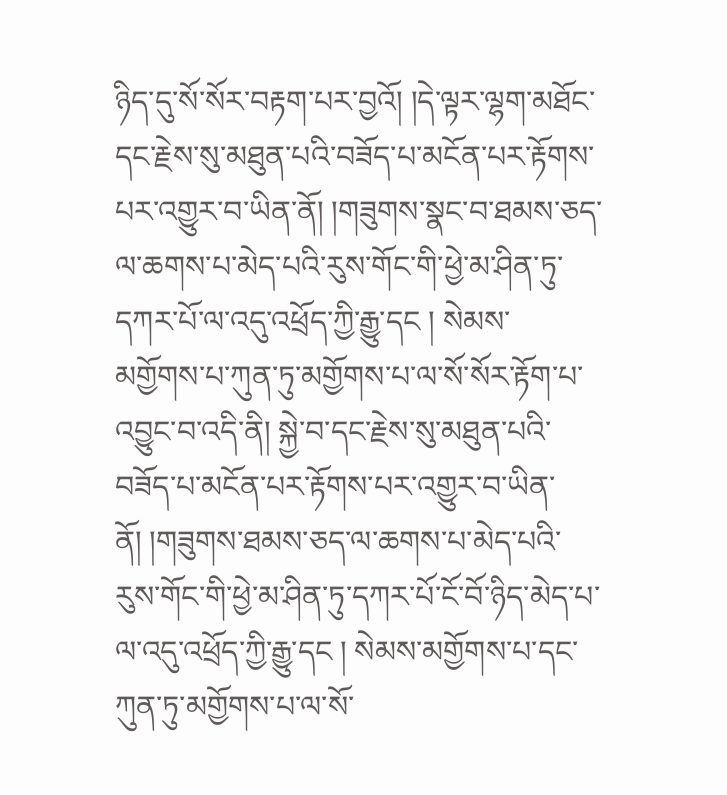ཉིད་དུ་སོ་སོར་བརྟག་པར་བྱའོ། །དེ་ལྟར་ལྷག་མཐོང་དང་རྗེས་སུ་མཐུན་པའི་བཟོད་པ་མངོན་པར་རྟོགས་པར་འགྱུར་བ་ཡིན་ནོ། །གཟུགས་སྣང་བ་ཐམས་ཅད་ལ་ཆགས་པ་མེད་པའི་རུས་གོང་གི་ཕྱེ་མ་ཤིན་ཏུ་དཀར་པོ་ལ་འདུ་འཕྲོད་ཀྱི་རྒྱུ་དང ། སེམས་མགྱོགས་པ་ཀུན་ཏུ་མགྱོགས་པ་ལ་སོ་སོར་རྟོག་པ་འབྱུང་བ་འདི་ནི། སྐྱེ་བ་དང་རྗེས་སུ་མཐུན་པའི་བཟོད་པ་མངོན་པར་རྟོགས་པར་འགྱུར་བ་ཡིན་ནོ། །གཟུགས་ཐམས་ཅད་ལ་ཆགས་པ་མེད་པའི་རུས་གོང་གི་ཕྱེ་མ་ཤིན་ཏུ་དཀར་པོ་ངོ་བོ་ཉིད་མེད་པ་ལ་འདུ་འཕྲོད་ཀྱི་རྒྱུ་དང ། སེམས་མགྱོགས་པ་དང་ཀུན་ཏུ་མགྱོགས་པ་ལ་སོ་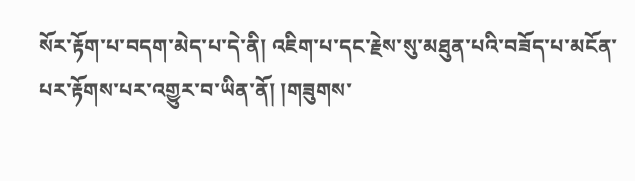སོར་རྟོག་པ་བདག་མེད་པ་དེ་ནི། འཇིག་པ་དང་རྗེས་སུ་མཐུན་པའི་བཟོད་པ་མངོན་པར་རྟོགས་པར་འགྱུར་བ་ཡིན་ནོ། །གཟུགས་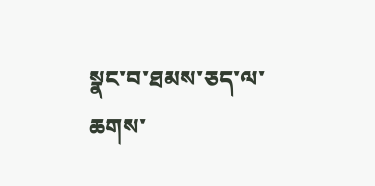སྣང་བ་ཐམས་ཅད་ལ་ཆགས་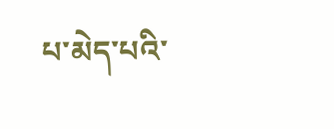པ་མེད་པའི་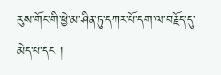རུས་གོང་གི་ཕྱེ་མ་ཤིན་ཏུ་དཀར་པོ་དག་ལ་བརྗོད་དུ་མེད་པ་དང །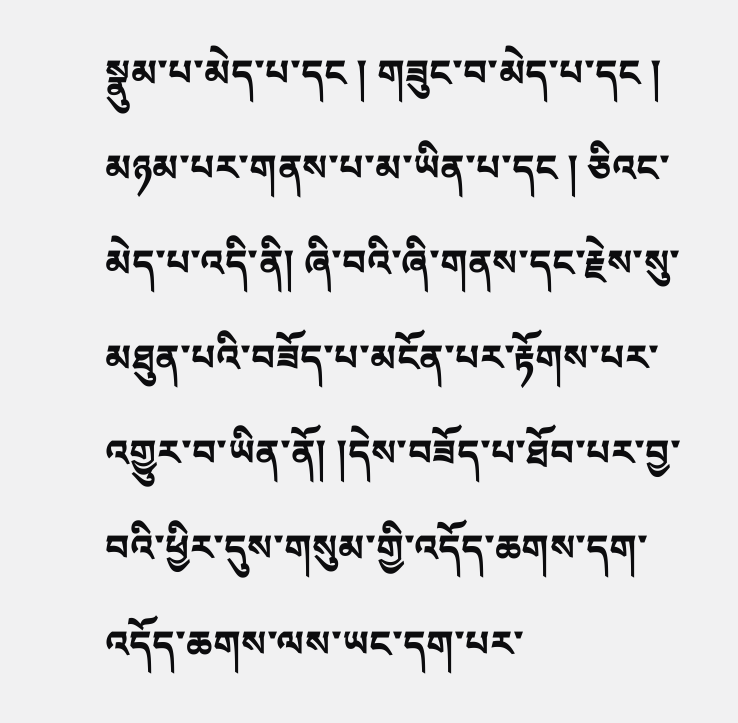སྣུམ་པ་མེད་པ་དང ། གཟུང་བ་མེད་པ་དང ། མཉམ་པར་གནས་པ་མ་ཡིན་པ་དང ། ཅིའང་མེད་པ་འདི་ནི། ཞི་བའི་ཞི་གནས་དང་རྗེས་སུ་མཐུན་པའི་བཟོད་པ་མངོན་པར་རྟོགས་པར་འགྱུར་བ་ཡིན་ནོ། །དེས་བཟོད་པ་ཐོབ་པར་བྱ་བའི་ཕྱིར་དུས་གསུམ་གྱི་འདོད་ཆགས་དག་འདོད་ཆགས་ལས་ཡང་དག་པར་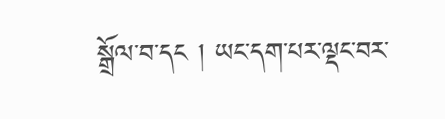སྒྲོལ་བ་དང ། ཡང་དག་པར་ལྡང་བར་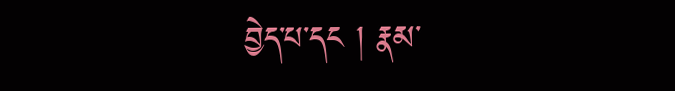བྱེད་པ་དང ། རྣམ་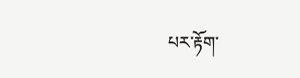པར་རྟོག་